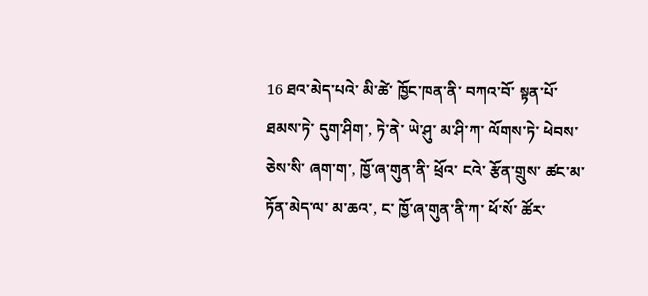16 ཐའ་མེད་པའེ་ མི་ཚེ་ ཁྱོང་ཁན་ནི་ བཀའ་བོ་ སྟན་པོ་ ཐམས་ཏེ་ དུག་ཤིག་, ཏེ་ནེ་ ཡེ་ཤུ་ མ་ཤི་ཀ་ ལོགས་ཏེ་ ཕེབས་ཅེས་སི་ ཞག་ག་, ཁྱོ་ཞ་གུན་ནི་ ཕྲོའ་ ངའེ་ རྩོན་གྲུས་ ཚང་མ་ ཏོན་མེད་ལ་ མ་ཆའ་, ང་ ཁྱོ་ཞ་གུན་ནི་ཀ་ ཕོ་སོ་ ཚོར་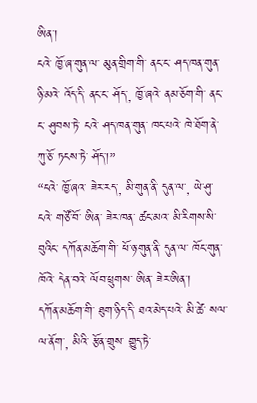ཨིན་།
ངའེ་ ཁྱོ་ཞ་གུན་ལ་ མུན་གྲིག་གི་ ནང་ང་ ཤད་ཁན་གུན་ ཉི་མའེ་ འོད་དི་ ནང་ང་ ཤོད་, ཁྱོ་ཞའེ་ ནམ་ཅོག་གི་ ནང་ང་ ཤུབས་ཏེ་ ངའེ་ ཤད་ཁན་གུན་ ཁང་པའེ་ ཁེ་ཐོག་ནེ་ ཀུ་ཅོ་ ཏངས་ཏེ་ ཤོད་།”
“ངའེ་ ཁྱོ་ཞའ་ ཟེར་རད་, མི་གུན་ནི་ དུན་ལ་, ཡེ་ཤུ་ ངའེ་ གཙོ་བོ་ ཨིན་ ཟེར་ཁན་ ཚང་མའ་ མི་རིགས་སི་བུའིང་ དཀོན་མཆོག་གི་ ཕོ་ཉ་གུན་ནི་ དུན་ལ་ ཁོང་གུན་ ཁོའེ་ དེན་བའེ་ ལོབ་ཕྲུགས་ ཨིན་ ཟེར་ཨིན་།
དཀོན་མཆོག་གི་ ཐུག་ཉིད་དི་ ཐའ་མེད་པའེ་ མི་ཚེ་ སལ་ལ་ནོག་, མིའི་ རྩོན་གྲུས་ གྱུད་ཏེ་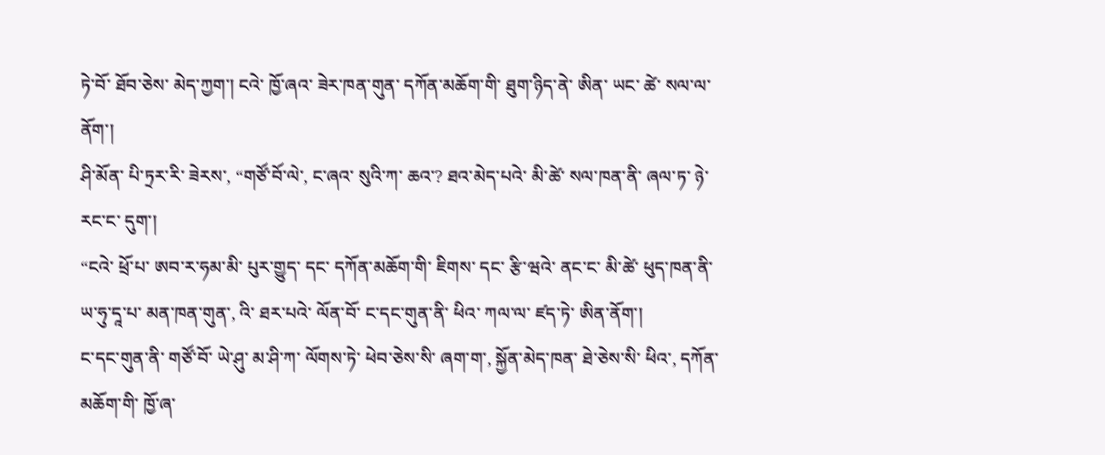ཏེ་བོ་ ཐོབ་ཅེས་ མེད་ཀྱག་། ངའེ་ ཁྱོ་ཞའ་ ཟེར་ཁན་གུན་ དཀོན་མཆོག་གི་ ཐུག་ཉིད་ནེ་ ཨིན་ ཡང་ ཚེ་ སལ་ལ་ནོག་།
ཤི་མོན་ པི་ཏྲར་རི་ ཟེརས་, “གཙོ་བོ་ལེ་, ང་ཞའ་ སུའི་ཀ་ ཆའ་? ཐའ་མེད་པའེ་ མི་ཚེ་ སལ་ཁན་ནི་ ཞལ་ཏ་ ཉེ་རང་ང་ དུག་།
“ངའེ་ ཕྲོ་པ་ ཨབ་ར་ཧམ་མི་ པུར་གྱུད་ དང་ དཀོན་མཆོག་གི་ ཇིགས་ དང་ རྩི་ཝའེ་ ནང་ང་ མི་ཚེ་ ཕུད་ཁན་ནི་ ཡ་ཧུ་དཱ་པ་ མན་ཁན་གུན་, འི་ ཐར་པའེ་ ལོན་བོ་ ང་དང་གུན་ནི་ ཕིའ་ ཀལ་ལ་ ཛད་ཏེ་ ཨིན་ནོག་།
ང་དང་གུན་ནི་ གཙོ་བོ་ ཡེ་ཤུ་ མ་ཤི་ཀ་ ལོགས་ཏེ་ ཕེབ་ཅེས་སི་ ཞག་ག་, སྐྱོན་མེད་ཁན་ ཐེ་ཅེས་སི་ ཕིའ་, དཀོན་མཆོག་གི་ ཁྱོ་ཞ་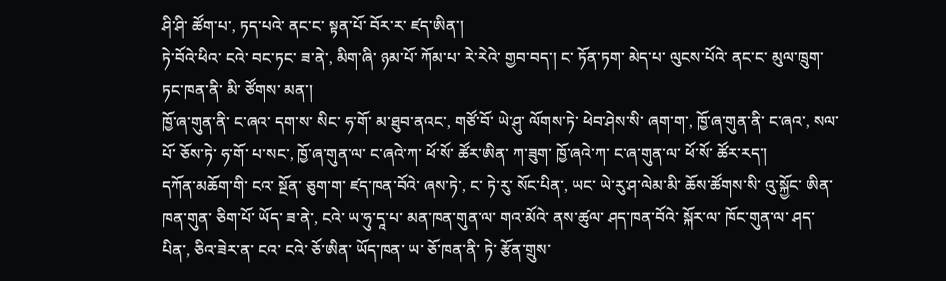ཤི་ཤི་ ཚོག་པ་, ཏད་པའེ་ ནང་ང་ སྟན་པོ་ བོར་ར་ ཛད་ཨིན་།
ཏེ་བོའེ་ཕིའ་ ངའེ་ བང་ཏང་ ཟ་ནེ་, མིག་ཞི་ ཉམ་པོ་ ཀོམ་པ་ རེ་རེའེ་ གྱབ་བད་། ང་ ཏོན་ཏག་ མེད་པ་ ལུངས་པོའེ་ ནང་ང་ མུལ་ཁྲུག་ ཏང་ཁན་ནི་ མི་ ཙོགས་ མན་།
ཁྱོ་ཞ་གུན་ནི་ ང་ཞའ་ དག་ས་ སིང་ ཧ་གོ་ མ་ཐུབ་ནའང་, གཙོ་བོ་ ཡེ་ཤུ་ ལོགས་ཏེ་ ཕེབ་ཤེས་སི་ ཞག་ག་, ཁྱོ་ཞ་གུན་ནི་ ང་ཞའ་, སལ་པོ་ ཅོས་ཏེ་ ཧ་གོ་ པ་སང་, ཁྱོ་ཞ་གུན་ལ་ ང་ཞའེ་ཀ་ ཕོ་སོ་ ཚོར་ཨིན་ ཀ་ཟུག་ ཁྱོ་ཞའེ་ཀ་ ང་ཞ་གུན་ལ་ ཕོ་སོ་ ཚོར་རད་།
དཀོན་མཆོག་གི་ ངའ་ སྔོན་ ཅུག་ག་ ཛད་ཁན་བོའེ་ ཞས་ཏེ་, ང་ ཏེ་རུ་ སོང་པིན་, ཡང་ ཡེ་རུ་ཤ་ལེམ་མི་ ཆོས་ཚོགས་སི་ འུ་སྐྱོང་ ཨིན་ཁན་གུན་ ཅིག་པོ་ ཡོད་ ཟ་ནེ་, ངའེ་ ཡ་ཧུ་དཱ་པ་ མན་ཁན་གུན་ལ་ གའ་མོའེ་ ནས་ཚུལ་ ཤད་ཁན་བོའེ་ སྐོར་ལ་ ཁོང་གུན་ལ་ ཤད་པིན་, ཅིའ་ཟེར་ན་ ངའ་ ངའེ་ ཅོ་ཨིན་ ཡོད་ཁན་ ཡ་ ཅོ་ཁན་ནི་ ཏེ་ རྩོན་གྲུས་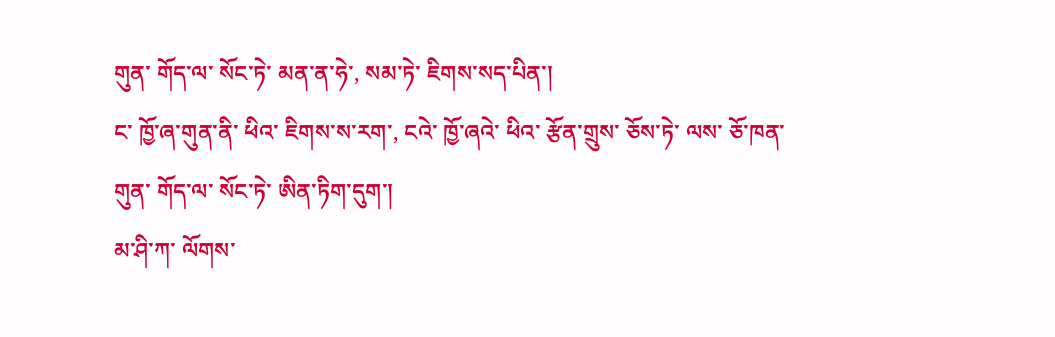གུན་ གོད་ལ་ སོང་ཏེ་ མན་ན་ཧེ་, སམ་ཏེ་ ཇིགས་སད་པིན་།
ང་ ཁྱོ་ཞ་གུན་ནི་ ཕིའ་ ཇིགས་ས་རག་, ངའེ་ ཁྱོ་ཞའེ་ ཕིའ་ རྩོན་གྲུས་ ཅོས་ཏེ་ ལས་ ཅོ་ཁན་གུན་ གོད་ལ་ སོང་ཏེ་ ཨིན་ཏིག་དུག་།
མ་ཤི་ཀ་ ལོགས་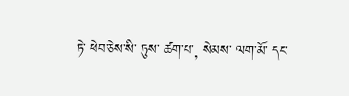ཏེ་ ཕེབ་ཅེས་སི་ ཏུས་ ཚག་པ་, སེམས་ ལག་མོ་ དང་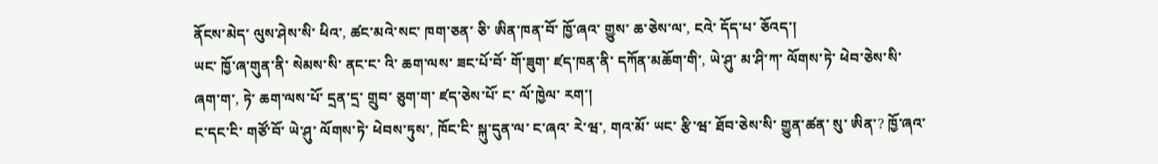ནོངས་མེད་ ལུས་ཤེས་སི་ ཕིའ་, ཚང་མའེ་སང་ ཁག་ཅན་ ཅི་ ཨིན་ཁན་བོ་ ཁྱོ་ཞའ་ གྱུས་ ཆ་ཅེས་ལ་, ངའེ་ དོད་པ་ ཅོའད་།
ཡང་ ཁྱོ་ཞ་གུན་ནི་ སེམས་སི་ ནང་ང་ འི་ ཆག་ལས་ ཟང་པོ་བོ་ གོ་ཟུག་ ཛད་ཁན་ནི་ དཀོན་མཆོག་གི་, ཡེ་ཤུ་ མ་ཤི་ཀ་ ལོགས་ཏེ་ ཕེབ་ཅེས་སི་ ཞག་ག་, ཏེ་ ཆག་ལས་པོ་ དྲན་དྲ་ གྲུབ་ ཅུག་ག་ ཛད་ཅེས་པོ་ ང་ ལོ་ཁྱེལ་ རག་།
ང་དང་ངི་ གཙོ་བོ་ ཡེ་ཤུ་ ལོགས་ཏེ་ ཕེབས་ཏུས་, ཁོང་ངི་ སྐུ་དུན་ལ་ ང་ཞའ་ རེ་ཝ་, གའ་མོ་ ཡང་ རྩི་ཝ་ ཐོབ་ཅེས་སི་ གྱུན་ཚན་ སུ་ ཨིན་? ཁྱོ་ཞའ་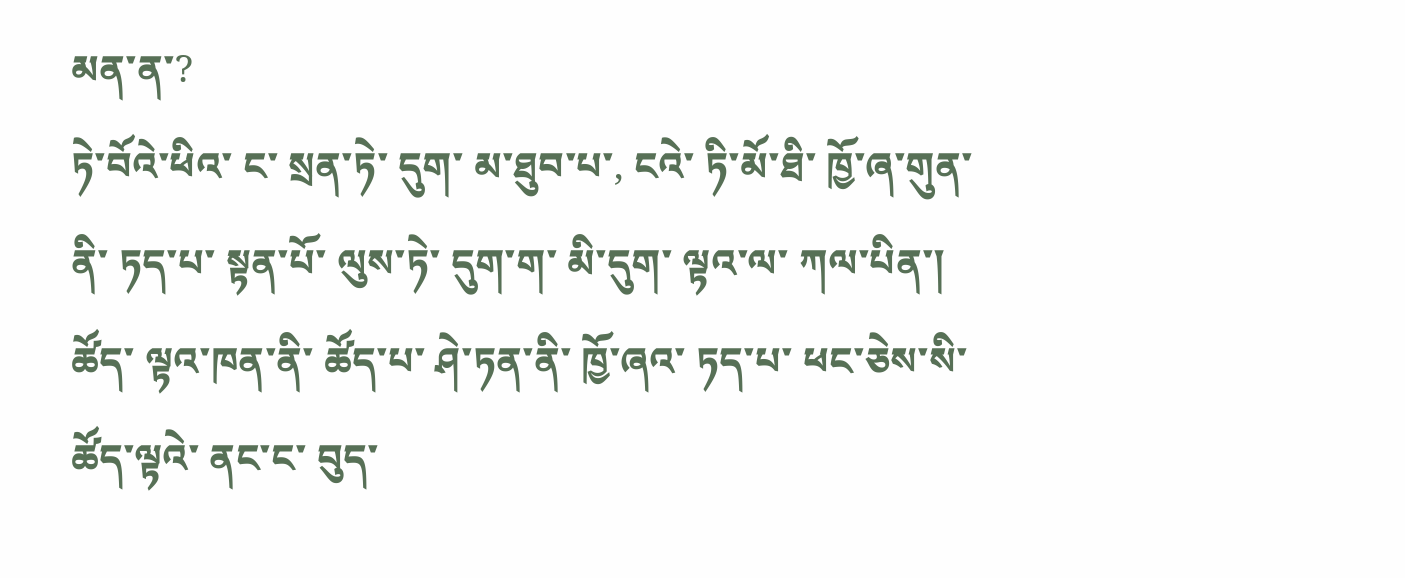མན་ན་?
ཏེ་བོའེ་ཕིའ་ ང་ སྲན་ཏེ་ དུག་ མ་ཐུབ་པ་, ངའེ་ ཏི་མོ་ཐི་ ཁྱོ་ཞ་གུན་ནི་ ཏད་པ་ སྟན་པོ་ ལུས་ཏེ་ དུག་ག་ མི་དུག་ ལྟའ་ལ་ ཀལ་པིན་། ཚོད་ ལྟའ་ཁན་ནི་ ཚོད་པ་ ཤེ་ཏན་ནི་ ཁྱོ་ཞའ་ ཏད་པ་ ཕང་ཅེས་སི་ ཚོད་ལྟའེ་ ནང་ང་ བུད་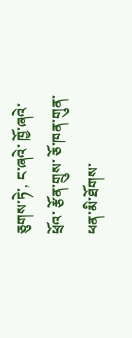ཅུགས་ཏེ་, ང་ཞའེ་ ཁྱོ་ཞའེ་ ཕྲོའ་ རྩོན་གྲུས་ ཅོ་ཁན་གུན་ ཕན་མི་ཐོགས་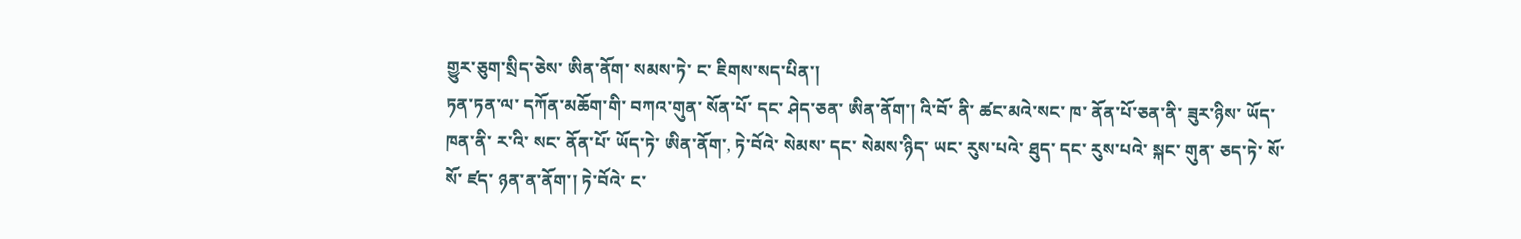གྱུར་ཅུག་སྲིད་ཅེས་ ཨིན་ནོག་ སམས་ཏེ་ ང་ ཇིགས་སད་པིན་།
ཏན་ཏན་ལ་ དཀོན་མཆོག་གི་ བཀའ་གུན་ སོན་པོ་ དང་ ཤེད་ཅན་ ཨིན་ནོག་། འི་བོ་ ནི་ ཚང་མའེ་སང་ ཁ་ ནོན་པོ་ཅན་ནི་ ཟུར་ཉིས་ ཡོད་ཁན་ནི་ ར་འི་ སང་ ནོན་པོ་ ཡོད་ཏེ་ ཨིན་ནོག་, ཏེ་བོའེ་ སེམས་ དང་ སེམས་ཉིད་ ཡང་ རུས་པའེ་ ཐུད་ དང་ རུས་པའེ་ སྐང་ གུན་ ཅད་ཏེ་ སོ་སོ་ ཛད་ ཉན་ན་ནོག་། ཏེ་བོའེ་ ང་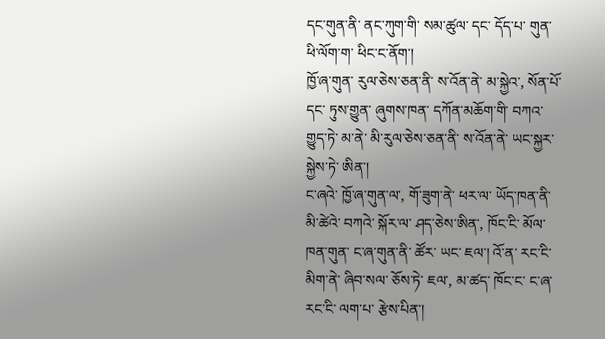དང་གུན་ནི་ ནང་ཀུག་གི་ སམ་ཚུལ་ དང་ དོད་པ་ གུན་ ཕི་ལོག་ག་ ཕིང་ང་ནོག་།
ཁྱོ་ཞ་གུན་ རུལ་ཅེས་ཅན་ནི་ ས་འོན་ནེ་ མ་སྐྱེའ་, སོན་པོ་ དང་ ཏུས་གྱུན་ ཞུགས་ཁན་ དཀོན་མཆོག་གི་ བཀའ་ གྱུད་ཏེ་ མ་ནེ་ མི་རུལ་ཅེས་ཅན་ནི་ ས་འོན་ནེ་ ཡང་སྐྱར་ སྐྱེས་ཏེ་ ཨིན་།
ང་ཞའེ་ ཁྱོ་ཞ་གུན་ལ་, གོ་ཟུག་ནེ་ ཕར་ལ་ ཡོད་ཁན་ནི་ མི་ཚེའེ་ བཀའེ་ སྐོར་ལ་ ཤད་ཅེས་ཨིན་, ཁོང་ངི་ མོལ་ཁན་གུན་ ང་ཞ་གུན་ནི་ ཚོར་ ཡང་ ཇལ་། འོ་ན་ རང་ངི་ མིག་ནེ་ ཞིབ་སལ་ ཅོས་ཏེ་ ཇལ་, མ་ཚད་ ཁོང་ང་ ང་ཞ་རང་ངི་ ལག་པ་ རྩེས་པིན་།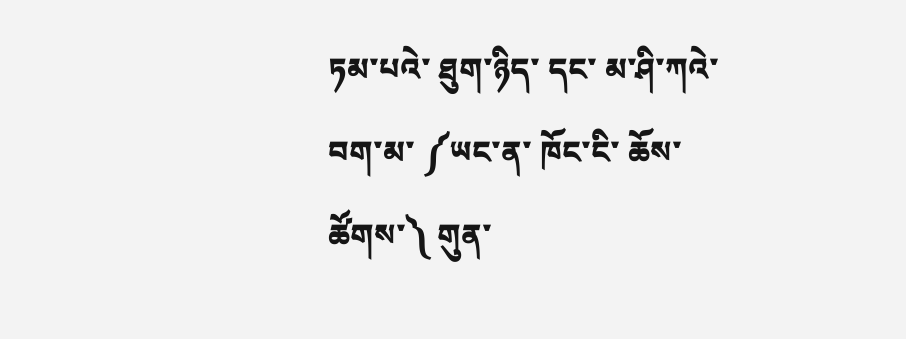ཏམ་པའེ་ ཐུག་ཉིད་ དང་ མ་ཤི་ཀའེ་ བག་མ་ ༼ཡང་ན་ ཁོང་ངི་ ཆོས་ཚོགས་༽ གུན་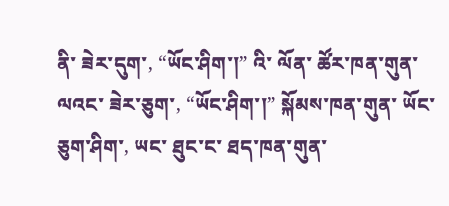ནི་ ཟེར་དུག་, “ཡོང་ཤིག་།” འི་ ལོན་ ཚོར་ཁན་གུན་ལའང་ ཟེར་ཅུག་, “ཡོང་ཤིག་།” སྐོམས་ཁན་གུན་ ཡོང་ཅུག་ཤིག་, ཡང་ ཐུང་ང་ ཐད་ཁན་གུན་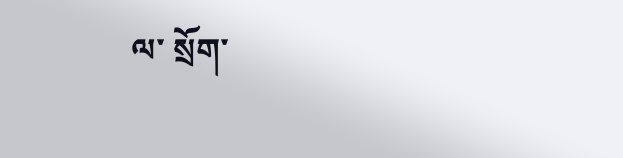ལ་ སྲོག་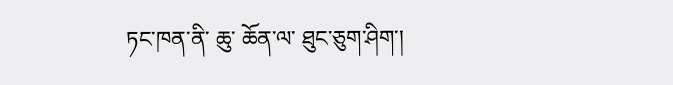ཏང་ཁན་ནི་ ཆུ་ ཆོན་ལ་ ཐུང་ཅུག་ཤིག་།